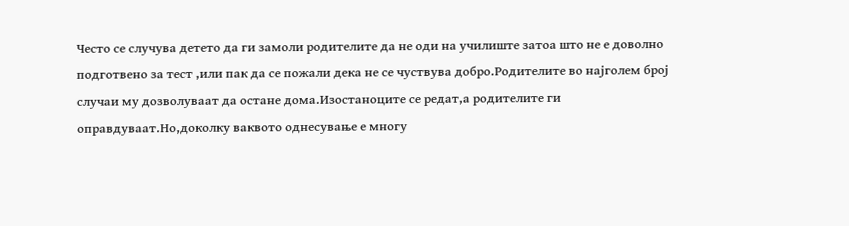Често се случува детето да ги замоли родителите да не оди на училиште затоа што не е доволно подготвено за тест ,или пак да се пожали дека не се чуствува добро.Родителите во најголем број случаи му дозволуваат да остане дома.Изостаноците се редат,а родителите ги оправдуваат.Но,доколку ваквото однесување е многу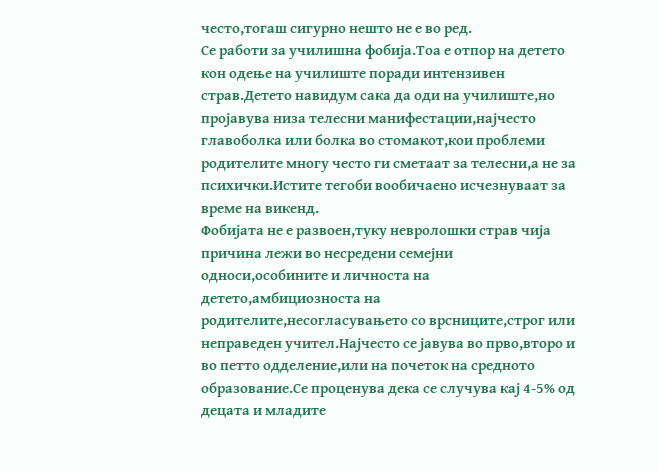често,тогаш сигурно нешто не е во ред.
Се работи за училишна фобија.Тоа е отпор на детето кон одење на училиште поради интензивен страв.Детето навидум сака да оди на училиште,но пројавува низа телесни манифестации,најчесто главоболка или болка во стомакот,кои проблеми родителите многу често ги сметаат за телесни,а не за психички.Истите тегоби вообичаено исчезнуваат за време на викенд.
Фобијата не е развоен,туку невролошки страв чија причина лежи во несредени семејни односи,особините и личноста на детето,амбициозноста на родителите,несогласувањето со врсниците,строг или неправеден учител.Најчесто се јавува во прво,второ и во петто одделение,или на почеток на средното образование.Се проценува дека се случува кај 4-5% од децата и младите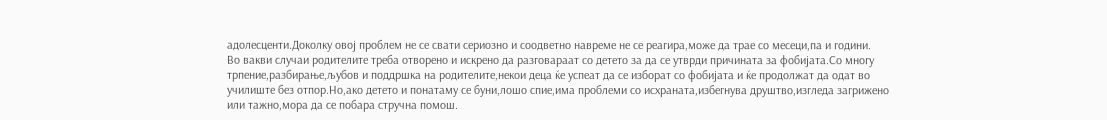адолесценти.Доколку овој проблем не се свати сериозно и соодветно навреме не се реагира,може да трае со месеци,па и години.
Во вакви случаи родителите треба отворено и искрено да разговараат со детето за да се утврди причината за фобијата.Со многу трпение,разбирање,љубов и поддршка на родителите,некои деца ќе успеат да се изборат со фобијата и ќе продолжат да одат во училиште без отпор.Но,ако детето и понатаму се буни,лошо спие,има проблеми со исхраната,избегнува друштво,изгледа загрижено или тажно,мора да се побара стручна помош.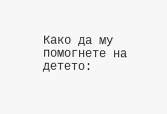Како да му помогнете на детето: